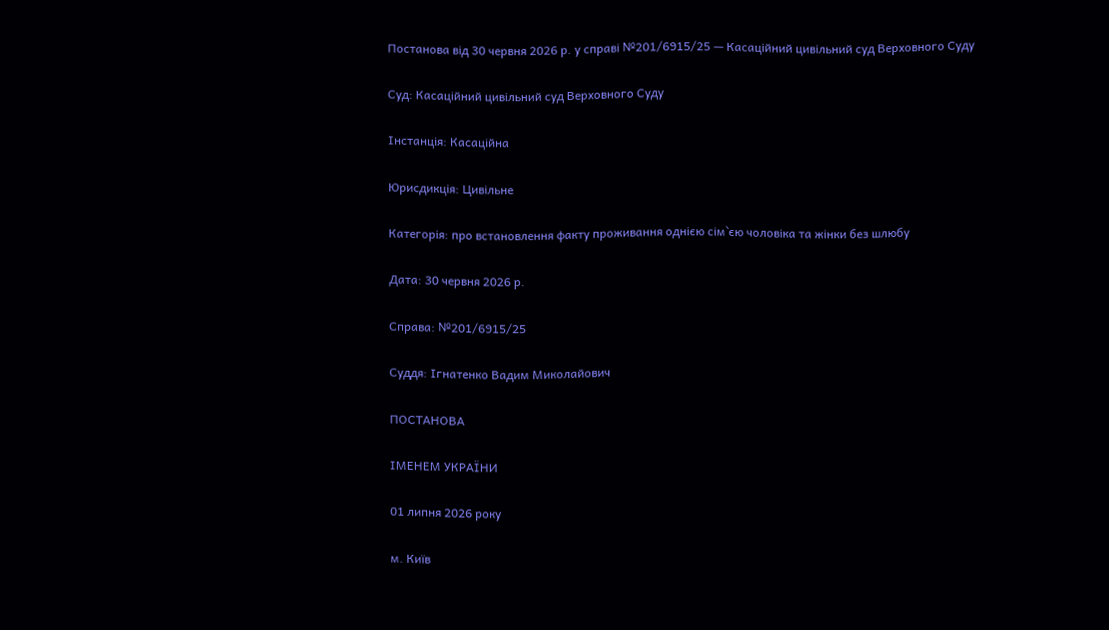Постанова від 30 червня 2026 р. у справі №201/6915/25 — Касаційний цивільний суд Верховного Суду

Суд: Касаційний цивільний суд Верховного Суду

Інстанція: Касаційна

Юрисдикція: Цивільне

Категорія: про встановлення факту проживання однією сім`єю чоловіка та жінки без шлюбу

Дата: 30 червня 2026 р.

Справа: №201/6915/25

Суддя: Ігнатенко Вадим Миколайович

ПОСТАНОВА

ІМЕНЕМ УКРАЇНИ

01 липня 2026 року

м. Київ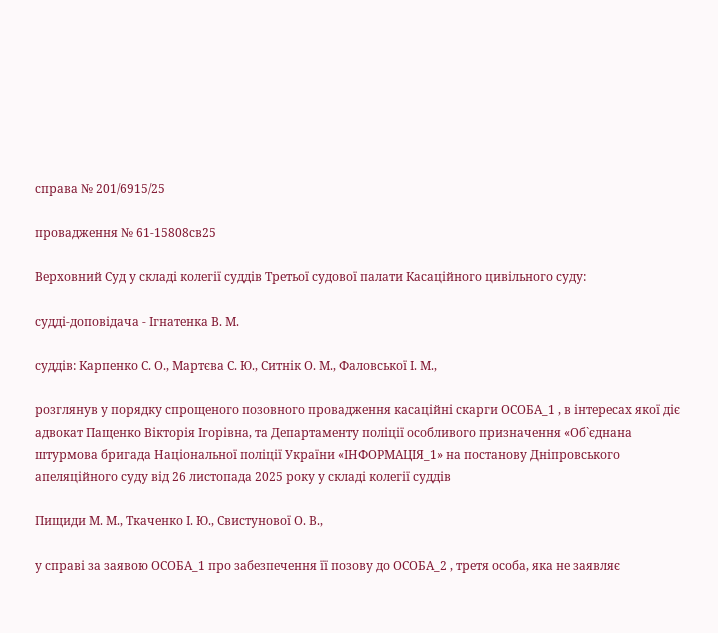справа № 201/6915/25

провадження № 61-15808св25

Верховний Суд у складі колегії суддів Третьої судової палати Касаційного цивільного суду:

судді-доповідача - Ігнатенка В. М.

суддів: Карпенко С. О., Мартєва С. Ю., Ситнік О. М., Фаловської І. М.,

розглянув у порядку спрощеного позовного провадження касаційні скарги ОСОБА_1 , в інтересах якої діє адвокат Пащенко Вікторія Ігорівна, та Департаменту поліції особливого призначення «Об`єднана штурмова бригада Національної поліції України «ІНФОРМАЦІЯ_1» на постанову Дніпровського апеляційного суду від 26 листопада 2025 року у складі колегії суддів

Пищиди М. М., Ткаченко І. Ю., Свистунової О. В.,

у справі за заявою ОСОБА_1 про забезпечення її позову до ОСОБА_2 , третя особа, яка не заявляє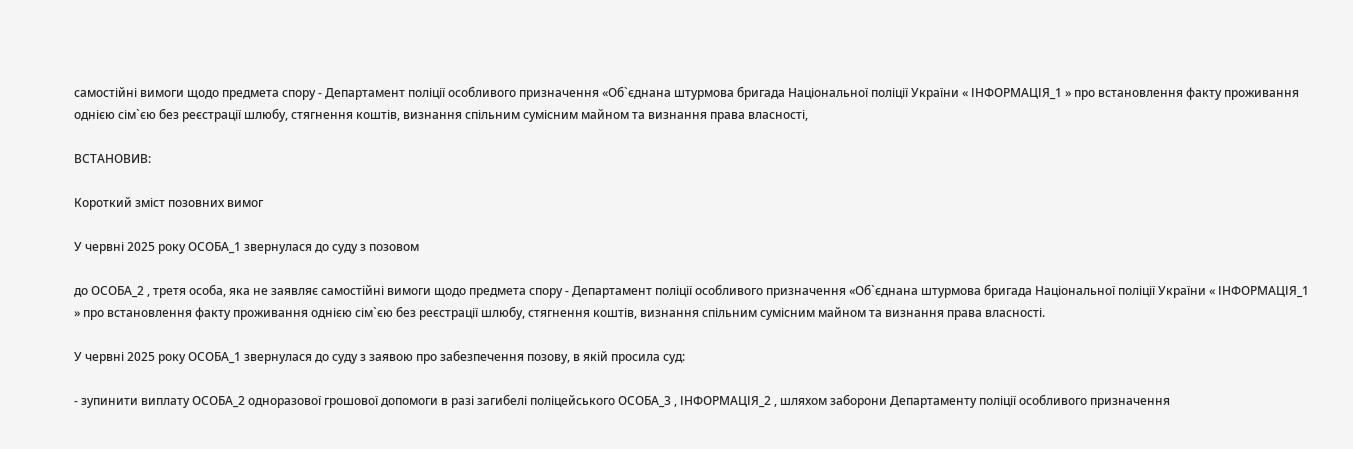самостійні вимоги щодо предмета спору - Департамент поліції особливого призначення «Об`єднана штурмова бригада Національної поліції України « ІНФОРМАЦІЯ_1 » про встановлення факту проживання однією сім`єю без реєстрації шлюбу, стягнення коштів, визнання спільним сумісним майном та визнання права власності,

ВСТАНОВИВ:

Короткий зміст позовних вимог

У червні 2025 року ОСОБА_1 звернулася до суду з позовом

до ОСОБА_2 , третя особа, яка не заявляє самостійні вимоги щодо предмета спору - Департамент поліції особливого призначення «Об`єднана штурмова бригада Національної поліції України « ІНФОРМАЦІЯ_1 » про встановлення факту проживання однією сім`єю без реєстрації шлюбу, стягнення коштів, визнання спільним сумісним майном та визнання права власності.

У червні 2025 року ОСОБА_1 звернулася до суду з заявою про забезпечення позову, в якій просила суд:

- зупинити виплату ОСОБА_2 одноразової грошової допомоги в разі загибелі поліцейського ОСОБА_3 , ІНФОРМАЦІЯ_2 , шляхом заборони Департаменту поліції особливого призначення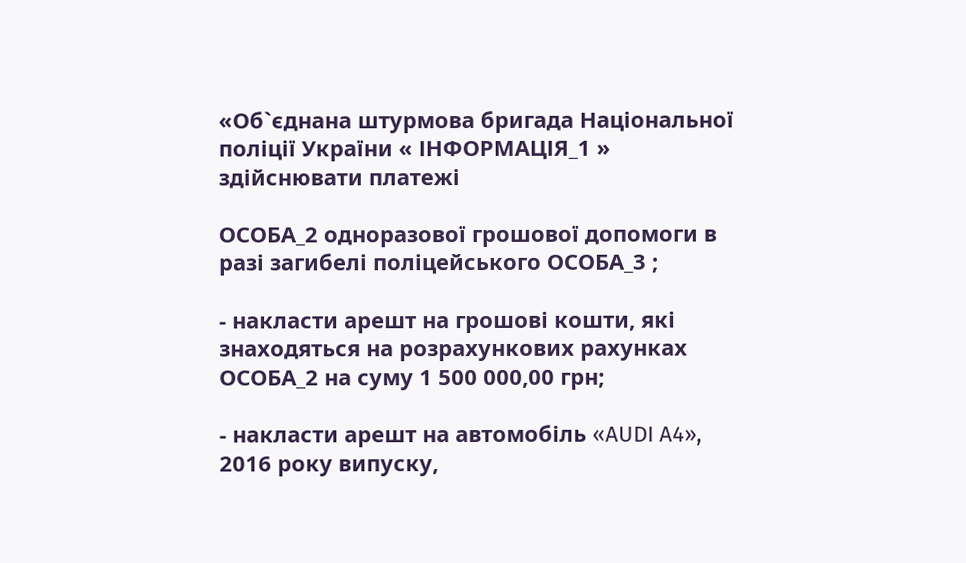«Об`єднана штурмова бригада Національної поліції України « ІНФОРМАЦІЯ_1 » здійснювати платежі

ОСОБА_2 одноразової грошової допомоги в разі загибелі поліцейського ОСОБА_3 ;

- накласти арешт на грошові кошти, які знаходяться на розрахункових рахунках ОСОБА_2 на суму 1 500 000,00 грн;

- накласти арешт на автомобіль «AUDI A4», 2016 року випуску,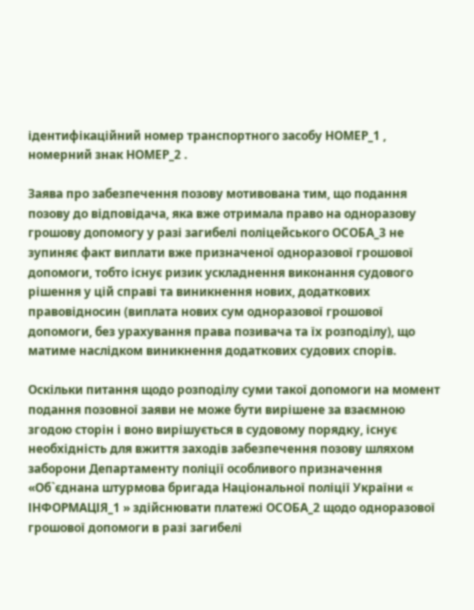ідентифікаційний номер транспортного засобу НОМЕР_1 , номерний знак НОМЕР_2 .

Заява про забезпечення позову мотивована тим, що подання позову до відповідача, яка вже отримала право на одноразову грошову допомогу у разі загибелі поліцейського ОСОБА_3 не зупиняє факт виплати вже призначеної одноразової грошової допомоги, тобто існує ризик ускладнення виконання судового рішення у цій справі та виникнення нових, додаткових правовідносин (виплата нових сум одноразової грошової допомоги, без урахування права позивача та їх розподілу), що матиме наслідком виникнення додаткових судових спорів.

Оскільки питання щодо розподілу суми такої допомоги на момент подання позовної заяви не може бути вирішене за взаємною згодою сторін і воно вирішується в судовому порядку, існує необхідність для вжиття заходів забезпечення позову шляхом заборони Департаменту поліції особливого призначення «Об`єднана штурмова бригада Національної поліції України « ІНФОРМАЦІЯ_1 » здійснювати платежі ОСОБА_2 щодо одноразової грошової допомоги в разі загибелі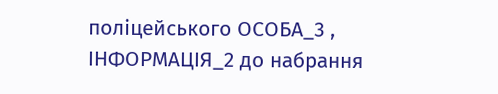поліцейського ОСОБА_3 , ІНФОРМАЦІЯ_2 до набрання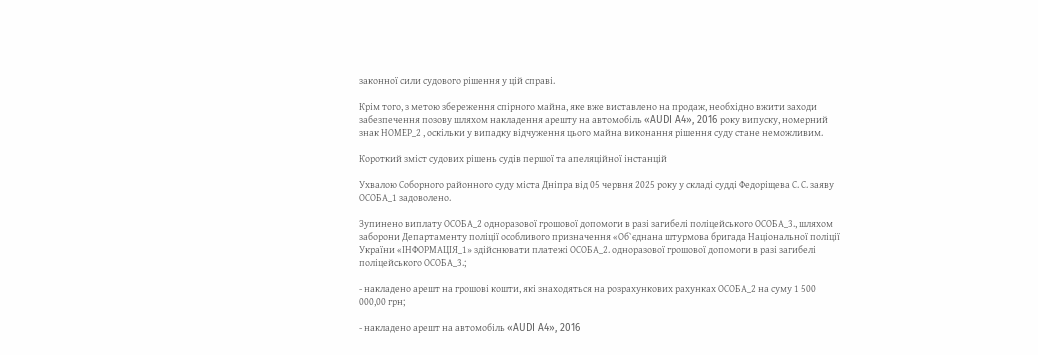законної сили судового рішення у цій справі.

Крім того, з метою збереження спірного майна, яке вже виставлено на продаж, необхідно вжити заходи забезпечення позову шляхом накладення арешту на автомобіль «AUDI A4», 2016 року випуску, номерний знак НОМЕР_2 , оскільки у випадку відчуження цього майна виконання рішення суду стане неможливим.

Короткий зміст судових рішень судів першої та апеляційної інстанцій

Ухвалою Соборного районного суду міста Дніпра від 05 червня 2025 року у складі судді Федоріщева С. С. заяву ОСОБА_1 задоволено.

Зупинено виплату ОСОБА_2 одноразової грошової допомоги в разі загибелі поліцейського ОСОБА_3., шляхом заборони Департаменту поліції особливого призначення «Об`єднана штурмова бригада Національної поліції України «ІНФОРМАЦІЯ_1» здійснювати платежі ОСОБА_2. одноразової грошової допомоги в разі загибелі поліцейського ОСОБА_3.;

- накладено арешт на грошові кошти, які знаходяться на розрахункових рахунках ОСОБА_2 на суму 1 500 000,00 грн;

- накладено арешт на автомобіль «AUDI A4», 2016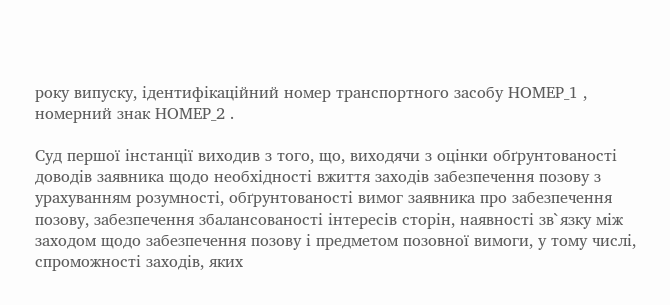року випуску, ідентифікаційний номер транспортного засобу НОМЕР_1 , номерний знак НОМЕР_2 .

Суд першої інстанції виходив з того, що, виходячи з оцінки обґрунтованості доводів заявника щодо необхідності вжиття заходів забезпечення позову з урахуванням розумності, обґрунтованості вимог заявника про забезпечення позову, забезпечення збалансованості інтересів сторін, наявності зв`язку між заходом щодо забезпечення позову і предметом позовної вимоги, у тому числі, спроможності заходів, яких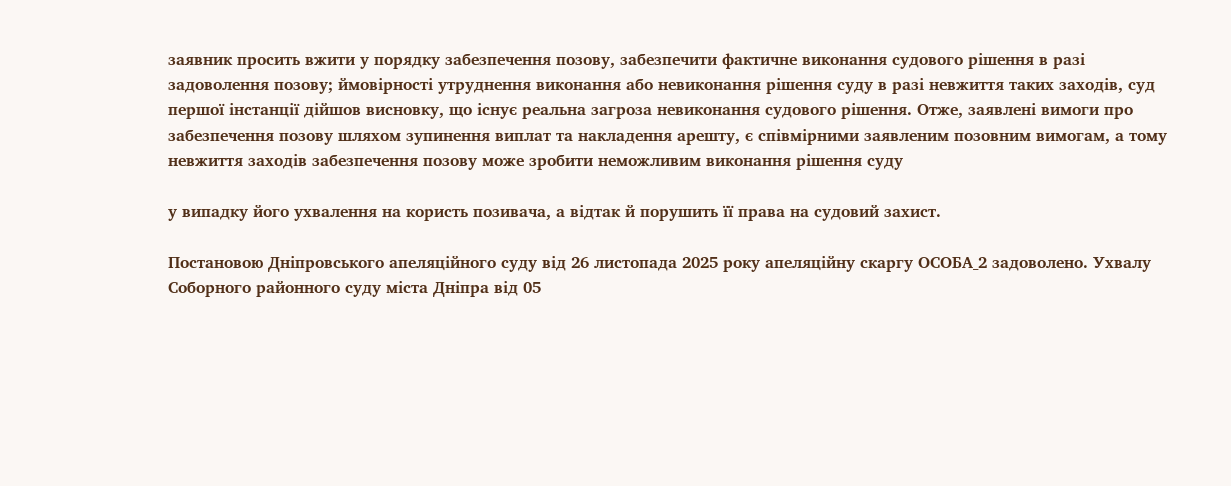заявник просить вжити у порядку забезпечення позову, забезпечити фактичне виконання судового рішення в разі задоволення позову; ймовірності утруднення виконання або невиконання рішення суду в разі невжиття таких заходів, суд першої інстанції дійшов висновку, що існує реальна загроза невиконання судового рішення. Отже, заявлені вимоги про забезпечення позову шляхом зупинення виплат та накладення арешту, є співмірними заявленим позовним вимогам, а тому невжиття заходів забезпечення позову може зробити неможливим виконання рішення суду

у випадку його ухвалення на користь позивача, а відтак й порушить її права на судовий захист.

Постановою Дніпровського апеляційного суду від 26 листопада 2025 року апеляційну скаргу ОСОБА_2 задоволено. Ухвалу Соборного районного суду міста Дніпра від 05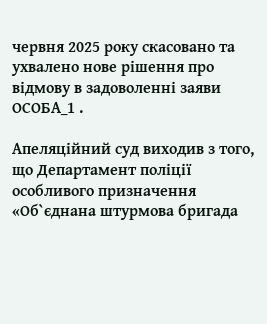червня 2025 року скасовано та ухвалено нове рішення про відмову в задоволенні заяви ОСОБА_1 .

Апеляційний суд виходив з того, що Департамент поліції особливого призначення «Об`єднана штурмова бригада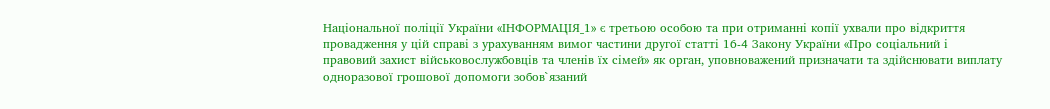Національної поліції України «ІНФОРМАЦІЯ_1» є третьою особою та при отриманні копії ухвали про відкриття провадження у цій справі з урахуванням вимог частини другої статті 16-4 Закону України «Про соціальний і правовий захист військовослужбовців та членів їх сімей» як орган, уповноважений призначати та здійснювати виплату одноразової грошової допомоги зобов`язаний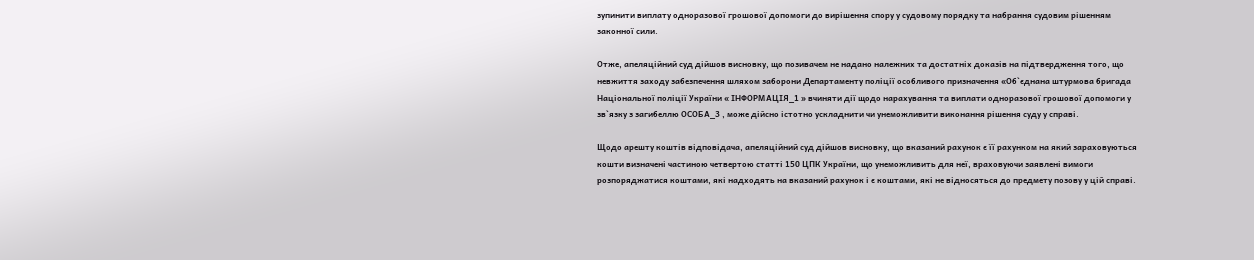зупинити виплату одноразової грошової допомоги до вирішення спору у судовому порядку та набрання судовим рішенням законної сили.

Отже, апеляційний суд дійшов висновку, що позивачем не надано належних та достатніх доказів на підтвердження того, що невжиття заходу забезпечення шляхом заборони Департаменту поліції особливого призначення «Об`єднана штурмова бригада Національної поліції України « ІНФОРМАЦІЯ_1 » вчиняти дії щодо нарахування та виплати одноразової грошової допомоги у зв`язку з загибеллю ОСОБА_3 , може дійсно істотно ускладнити чи унеможливити виконання рішення суду у справі.

Щодо арешту коштів відповідача, апеляційний суд дійшов висновку, що вказаний рахунок є її рахунком на який зараховуються кошти визначені частиною четвертою статті 150 ЦПК України, що унеможливить для неї, враховуючи заявлені вимоги розпоряджатися коштами, які надходять на вказаний рахунок і є коштами, які не відносяться до предмету позову у цій справі.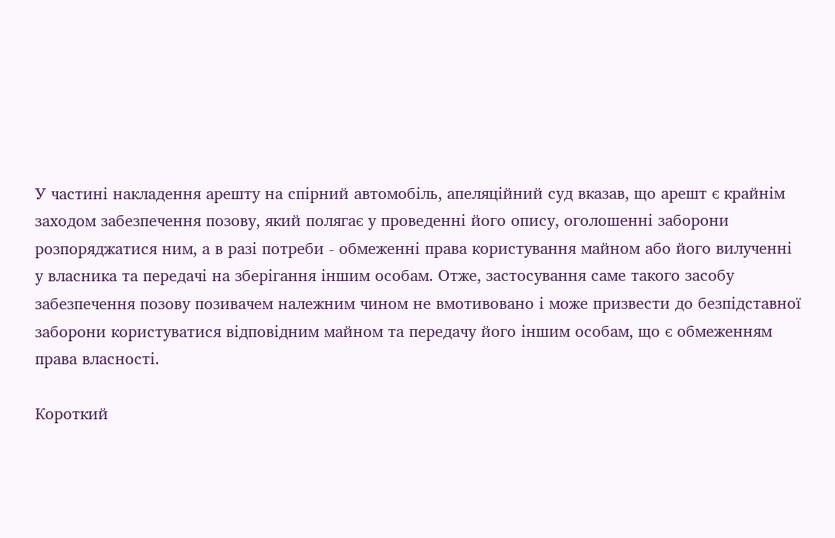У частині накладення арешту на спірний автомобіль, апеляційний суд вказав, що арешт є крайнім заходом забезпечення позову, який полягає у проведенні його опису, оголошенні заборони розпоряджатися ним, а в разі потреби - обмеженні права користування майном або його вилученні у власника та передачі на зберігання іншим особам. Отже, застосування саме такого засобу забезпечення позову позивачем належним чином не вмотивовано і може призвести до безпідставної заборони користуватися відповідним майном та передачу його іншим особам, що є обмеженням права власності.

Короткий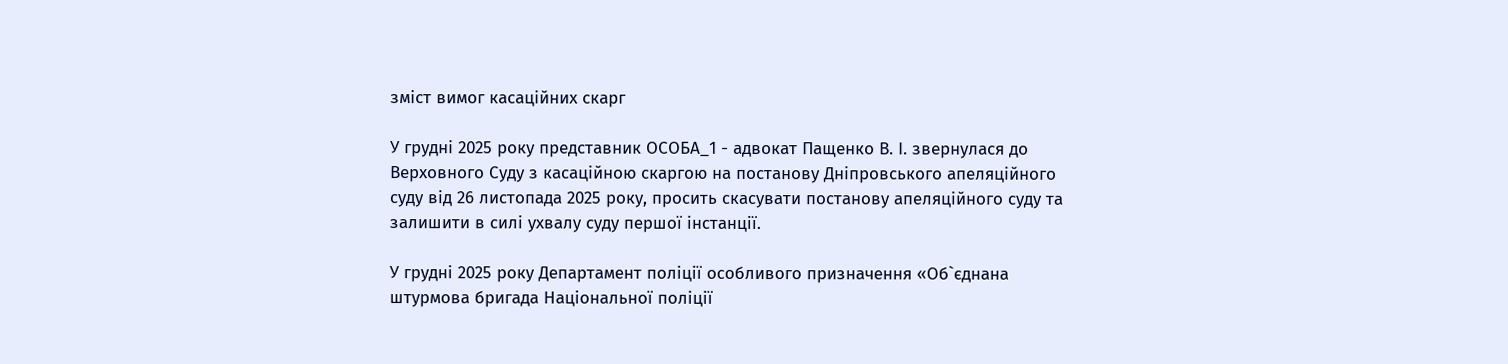зміст вимог касаційних скарг

У грудні 2025 року представник ОСОБА_1 - адвокат Пащенко В. І. звернулася до Верховного Суду з касаційною скаргою на постанову Дніпровського апеляційного суду від 26 листопада 2025 року, просить скасувати постанову апеляційного суду та залишити в силі ухвалу суду першої інстанції.

У грудні 2025 року Департамент поліції особливого призначення «Об`єднана штурмова бригада Національної поліції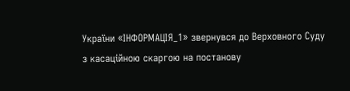України «ІНФОРМАЦІЯ_1» звернувся до Верховного Суду з касаційною скаргою на постанову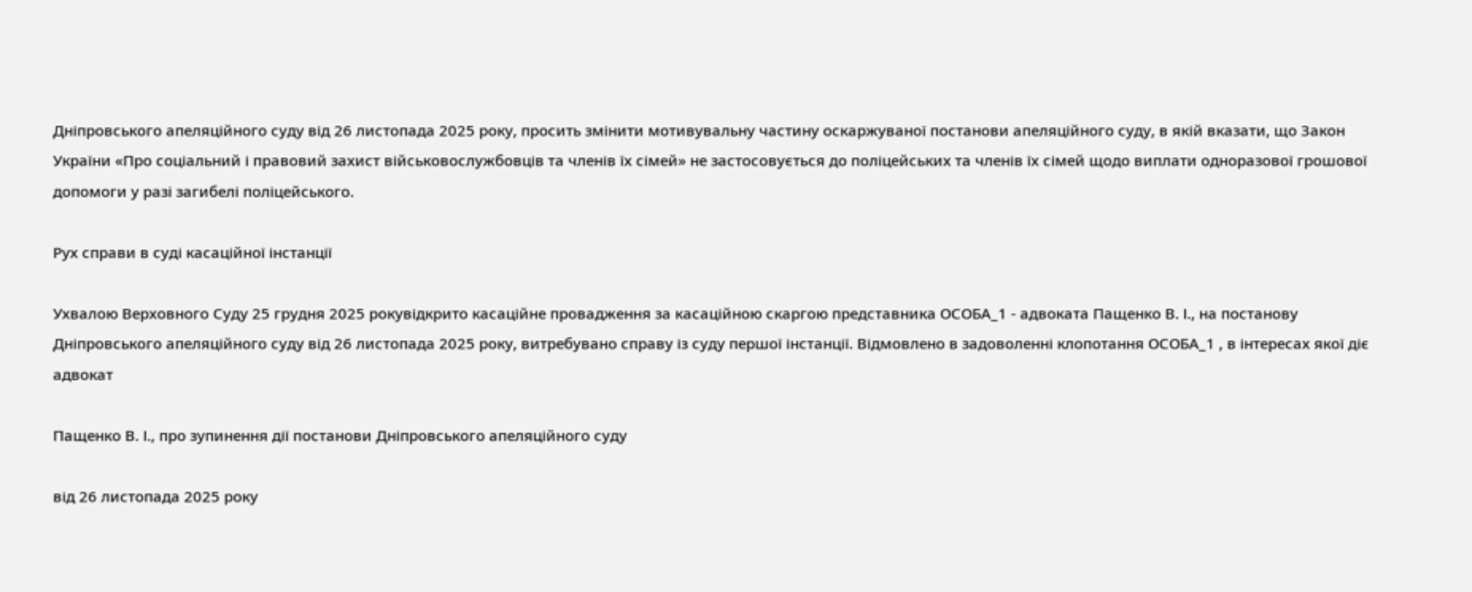Дніпровського апеляційного суду від 26 листопада 2025 року, просить змінити мотивувальну частину оскаржуваної постанови апеляційного суду, в якій вказати, що Закон України «Про соціальний і правовий захист військовослужбовців та членів їх сімей» не застосовується до поліцейських та членів їх сімей щодо виплати одноразової грошової допомоги у разі загибелі поліцейського.

Рух справи в суді касаційної інстанції

Ухвалою Верховного Суду 25 грудня 2025 рокувідкрито касаційне провадження за касаційною скаргою представника ОСОБА_1 - адвоката Пащенко В. І., на постанову Дніпровського апеляційного суду від 26 листопада 2025 року, витребувано справу із суду першої інстанції. Відмовлено в задоволенні клопотання ОСОБА_1 , в інтересах якої діє адвокат

Пащенко В. І., про зупинення дії постанови Дніпровського апеляційного суду

від 26 листопада 2025 року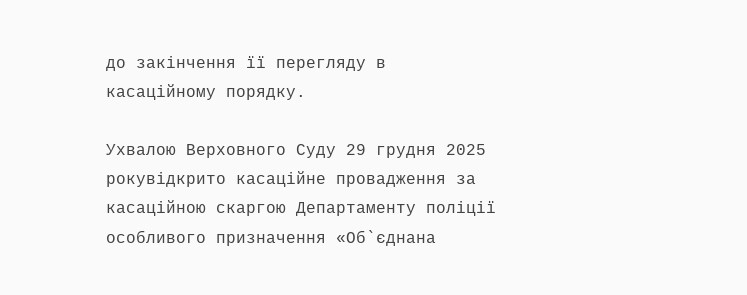до закінчення її перегляду в касаційному порядку.

Ухвалою Верховного Суду 29 грудня 2025 рокувідкрито касаційне провадження за касаційною скаргою Департаменту поліції особливого призначення «Об`єднана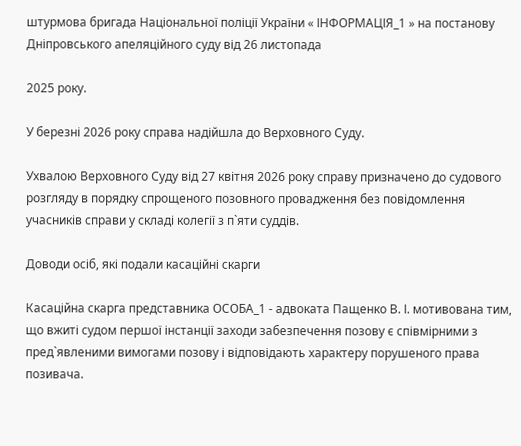штурмова бригада Національної поліції України « ІНФОРМАЦІЯ_1 » на постанову Дніпровського апеляційного суду від 26 листопада

2025 року.

У березні 2026 року справа надійшла до Верховного Суду.

Ухвалою Верховного Суду від 27 квітня 2026 року справу призначено до судового розгляду в порядку спрощеного позовного провадження без повідомлення учасників справи у складі колегії з п`яти суддів.

Доводи осіб, які подали касаційні скарги

Касаційна скарга представника ОСОБА_1 - адвоката Пащенко В. І. мотивована тим, що вжиті судом першої інстанції заходи забезпечення позову є співмірними з пред`явленими вимогами позову і відповідають характеру порушеного права позивача.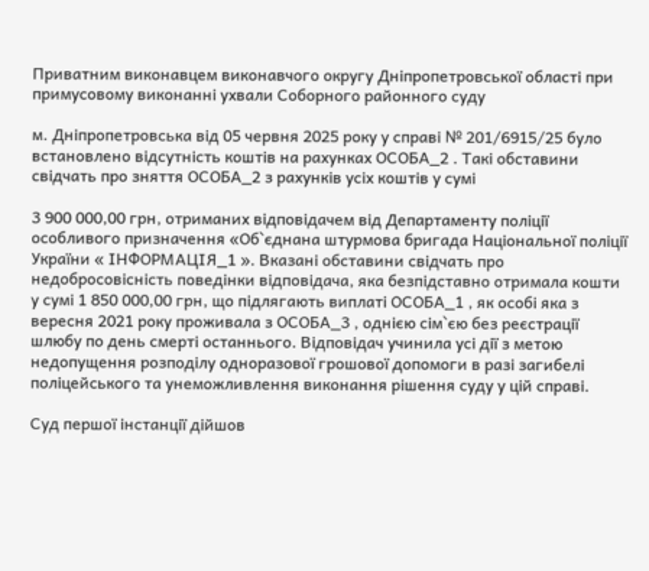Приватним виконавцем виконавчого округу Дніпропетровської області при примусовому виконанні ухвали Соборного районного суду

м. Дніпропетровська від 05 червня 2025 року у справі № 201/6915/25 було встановлено відсутність коштів на рахунках ОСОБА_2 . Такі обставини свідчать про зняття ОСОБА_2 з рахунків усіх коштів у сумі

3 900 000,00 грн, отриманих відповідачем від Департаменту поліції особливого призначення «Об`єднана штурмова бригада Національної поліції України « ІНФОРМАЦІЯ_1 ». Вказані обставини свідчать про недобросовісність поведінки відповідача, яка безпідставно отримала кошти у сумі 1 850 000,00 грн, що підлягають виплаті ОСОБА_1 , як особі яка з вересня 2021 року проживала з ОСОБА_3 , однією сім`єю без реєстрації шлюбу по день смерті останнього. Відповідач учинила усі дії з метою недопущення розподілу одноразової грошової допомоги в разі загибелі поліцейського та унеможливлення виконання рішення суду у цій справі.

Суд першої інстанції дійшов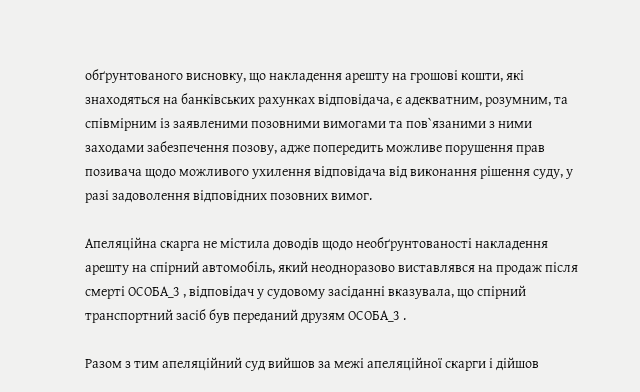обґрунтованого висновку, що накладення арешту на грошові кошти, які знаходяться на банківських рахунках відповідача, є адекватним, розумним, та співмірним із заявленими позовними вимогами та пов`язаними з ними заходами забезпечення позову, адже попередить можливе порушення прав позивача щодо можливого ухилення відповідача від виконання рішення суду, у разі задоволення відповідних позовних вимог.

Апеляційна скарга не містила доводів щодо необґрунтованості накладення арешту на спірний автомобіль, який неодноразово виставлявся на продаж після смерті ОСОБА_3 , відповідач у судовому засіданні вказувала, що спірний транспортний засіб був переданий друзям ОСОБА_3 .

Разом з тим апеляційний суд вийшов за межі апеляційної скарги і дійшов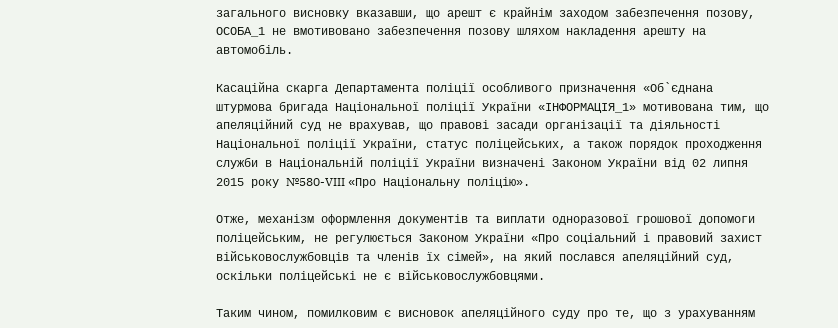загального висновку вказавши, що арешт є крайнім заходом забезпечення позову, ОСОБА_1 не вмотивовано забезпечення позову шляхом накладення арешту на автомобіль.

Касаційна скарга Департамента поліції особливого призначення «Об`єднана штурмова бригада Національної поліції України «ІНФОРМАЦІЯ_1» мотивована тим, що апеляційний суд не врахував, що правові засади організації та діяльності Національної поліції України, статус поліцейських, а також порядок проходження служби в Національній поліції України визначені Законом України від 02 липня 2015 року №580-VIII «Про Національну поліцію».

Отже, механізм оформлення документів та виплати одноразової грошової допомоги поліцейським, не регулюється Законом України «Про соціальний і правовий захист військовослужбовців та членів їх сімей», на який послався апеляційний суд, оскільки поліцейські не є військовослужбовцями.

Таким чином, помилковим є висновок апеляційного суду про те, що з урахуванням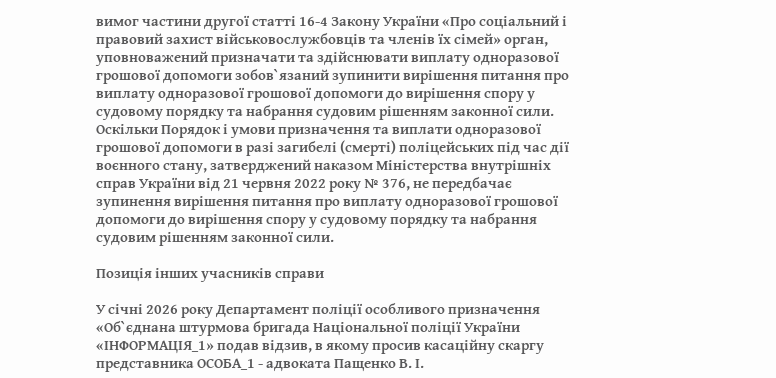вимог частини другої статті 16-4 Закону України «Про соціальний і правовий захист військовослужбовців та членів їх сімей» орган, уповноважений призначати та здійснювати виплату одноразової грошової допомоги зобов`язаний зупинити вирішення питання про виплату одноразової грошової допомоги до вирішення спору у судовому порядку та набрання судовим рішенням законної сили. Оскільки Порядок і умови призначення та виплати одноразової грошової допомоги в разі загибелі (смерті) поліцейських під час дії воєнного стану, затверджений наказом Міністерства внутрішніх справ України від 21 червня 2022 року № 376, не передбачає зупинення вирішення питання про виплату одноразової грошової допомоги до вирішення спору у судовому порядку та набрання судовим рішенням законної сили.

Позиція інших учасників справи

У січні 2026 року Департамент поліції особливого призначення «Об`єднана штурмова бригада Національної поліції України «ІНФОРМАЦІЯ_1» подав відзив, в якому просив касаційну скаргу представника ОСОБА_1 - адвоката Пащенко В. І.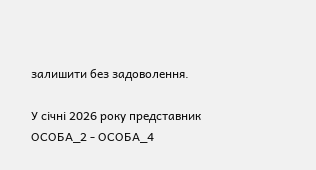залишити без задоволення.

У січні 2026 року представник ОСОБА_2 - ОСОБА_4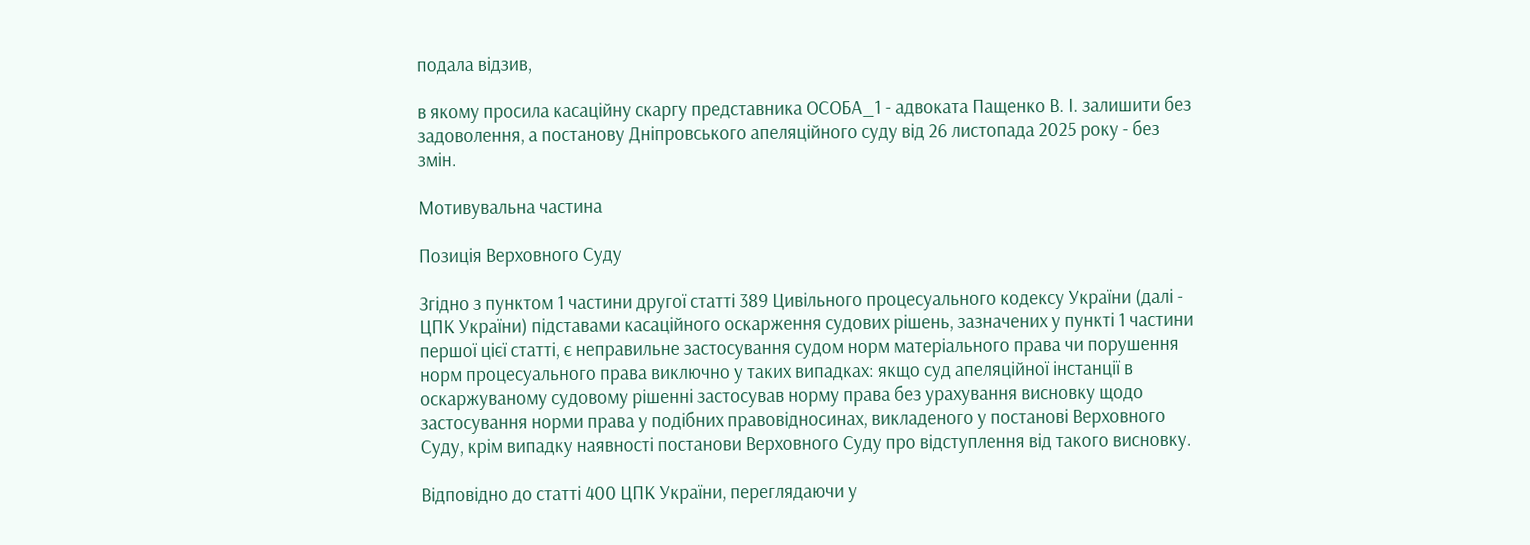подала відзив,

в якому просила касаційну скаргу представника ОСОБА_1 - адвоката Пащенко В. І. залишити без задоволення, а постанову Дніпровського апеляційного суду від 26 листопада 2025 року - без змін.

Мотивувальна частина

Позиція Верховного Суду

Згідно з пунктом 1 частини другої статті 389 Цивільного процесуального кодексу України (далі - ЦПК України) підставами касаційного оскарження судових рішень, зазначених у пункті 1 частини першої цієї статті, є неправильне застосування судом норм матеріального права чи порушення норм процесуального права виключно у таких випадках: якщо суд апеляційної інстанції в оскаржуваному судовому рішенні застосував норму права без урахування висновку щодо застосування норми права у подібних правовідносинах, викладеного у постанові Верховного Суду, крім випадку наявності постанови Верховного Суду про відступлення від такого висновку.

Відповідно до статті 400 ЦПК України, переглядаючи у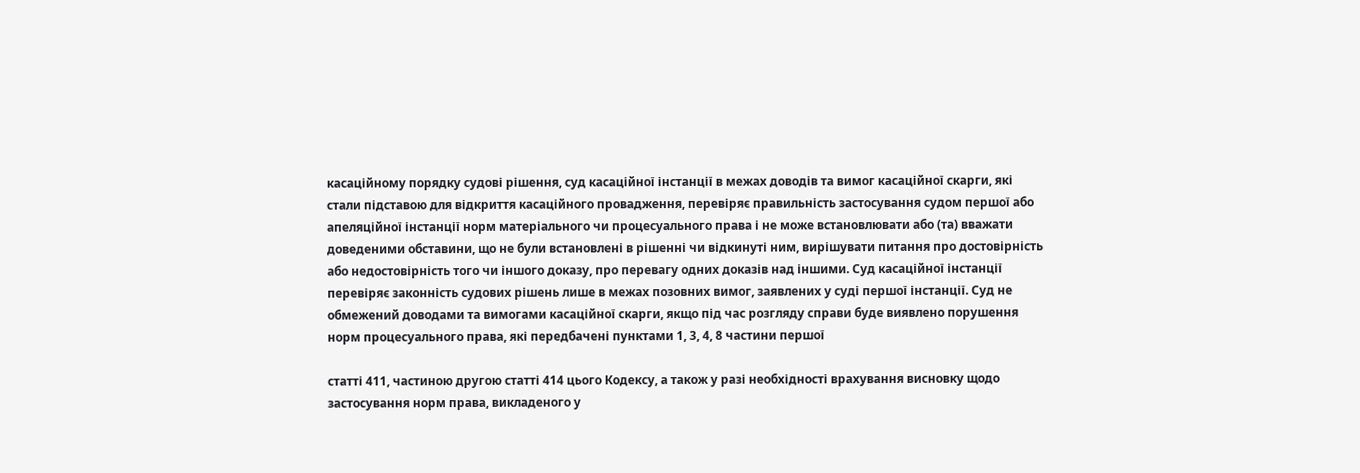касаційному порядку судові рішення, суд касаційної інстанції в межах доводів та вимог касаційної скарги, які стали підставою для відкриття касаційного провадження, перевіряє правильність застосування судом першої або апеляційної інстанції норм матеріального чи процесуального права і не може встановлювати або (та) вважати доведеними обставини, що не були встановлені в рішенні чи відкинуті ним, вирішувати питання про достовірність або недостовірність того чи іншого доказу, про перевагу одних доказів над іншими. Суд касаційної інстанції перевіряє законність судових рішень лише в межах позовних вимог, заявлених у суді першої інстанції. Суд не обмежений доводами та вимогами касаційної скарги, якщо під час розгляду справи буде виявлено порушення норм процесуального права, які передбачені пунктами 1, 3, 4, 8 частини першої

статті 411, частиною другою статті 414 цього Кодексу, а також у разі необхідності врахування висновку щодо застосування норм права, викладеного у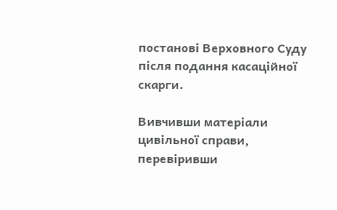постанові Верховного Суду після подання касаційної скарги.

Вивчивши матеріали цивільної справи, перевіривши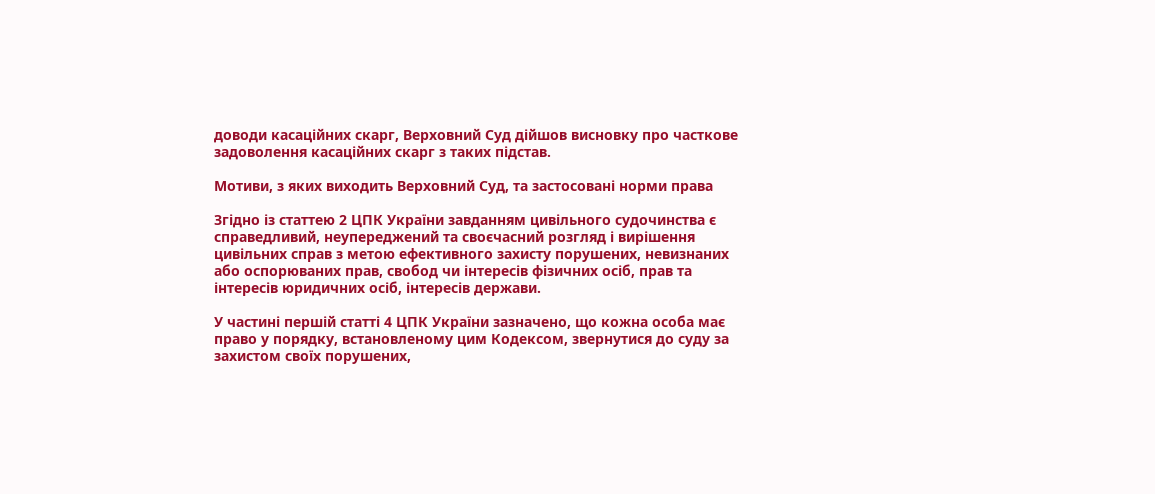доводи касаційних скарг, Верховний Суд дійшов висновку про часткове задоволення касаційних скарг з таких підстав.

Мотиви, з яких виходить Верховний Суд, та застосовані норми права

Згідно із статтею 2 ЦПК України завданням цивільного судочинства є справедливий, неупереджений та своєчасний розгляд і вирішення цивільних справ з метою ефективного захисту порушених, невизнаних або оспорюваних прав, свобод чи інтересів фізичних осіб, прав та інтересів юридичних осіб, інтересів держави.

У частині першій статті 4 ЦПК України зазначено, що кожна особа має право у порядку, встановленому цим Кодексом, звернутися до суду за захистом своїх порушених,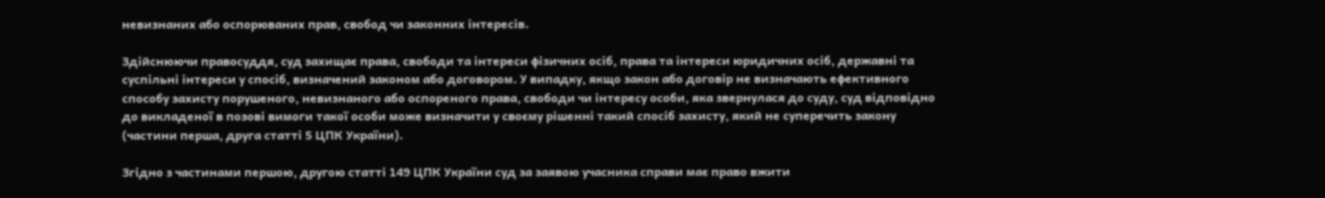невизнаних або оспорюваних прав, свобод чи законних інтересів.

Здійснюючи правосуддя, суд захищає права, свободи та інтереси фізичних осіб, права та інтереси юридичних осіб, державні та суспільні інтереси у спосіб, визначений законом або договором. У випадку, якщо закон або договір не визначають ефективного способу захисту порушеного, невизнаного або оспореного права, свободи чи інтересу особи, яка звернулася до суду, суд відповідно до викладеної в позові вимоги такої особи може визначити у своєму рішенні такий спосіб захисту, який не суперечить закону (частини перша, друга статті 5 ЦПК України).

Згідно з частинами першою, другою статті 149 ЦПК України суд за заявою учасника справи має право вжити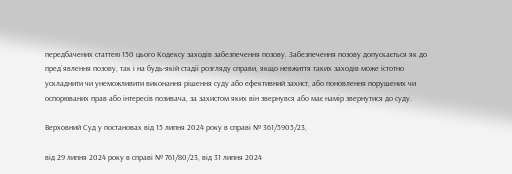передбачених статтею 150 цього Кодексу заходів забезпечення позову. Забезпечення позову допускається як до пред`явлення позову, так і на будь-якій стадії розгляду справи, якщо невжиття таких заходів може істотно ускладнити чи унеможливити виконання рішення суду або ефективний захист, або поновлення порушених чи оспорюваних прав або інтересів позивача, за захистом яких він звернувся або має намір звернутися до суду.

Верховний Суд у постановах від 15 липня 2024 року в справі № 361/5905/23,

від 29 липня 2024 року в справі № 761/80/23, від 31 липня 2024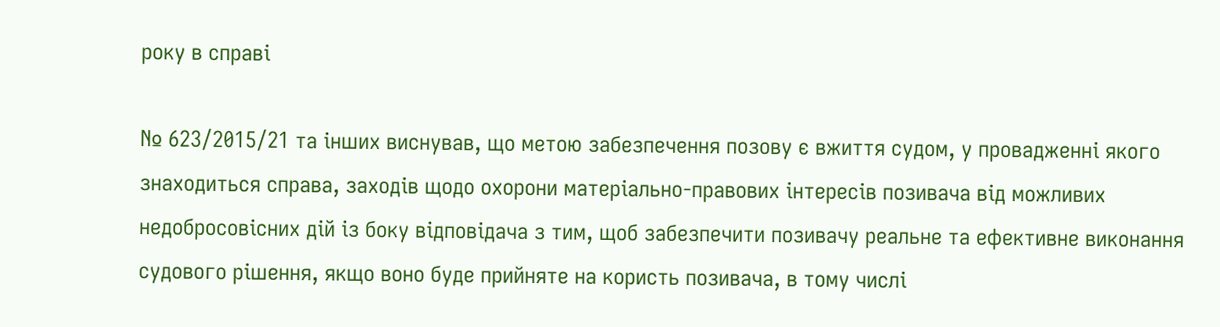року в справі

№ 623/2015/21 та інших виснував, що метою забезпечення позову є вжиття судом, у провадженні якого знаходиться справа, заходів щодо охорони матеріально-правових інтересів позивача від можливих недобросовісних дій із боку відповідача з тим, щоб забезпечити позивачу реальне та ефективне виконання судового рішення, якщо воно буде прийняте на користь позивача, в тому числі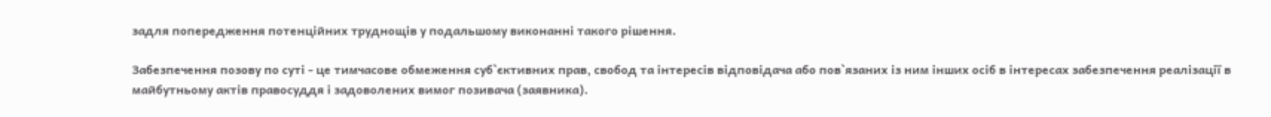задля попередження потенційних труднощів у подальшому виконанні такого рішення.

Забезпечення позову по суті - це тимчасове обмеження суб`єктивних прав, свобод та інтересів відповідача або пов`язаних із ним інших осіб в інтересах забезпечення реалізації в майбутньому актів правосуддя і задоволених вимог позивача (заявника).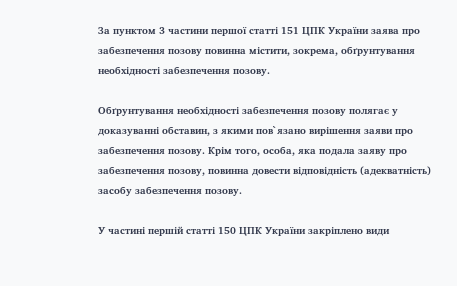За пунктом 3 частини першої статті 151 ЦПК України заява про забезпечення позову повинна містити, зокрема, обґрунтування необхідності забезпечення позову.

Обґрунтування необхідності забезпечення позову полягає у доказуванні обставин, з якими пов`язано вирішення заяви про забезпечення позову. Крім того, особа, яка подала заяву про забезпечення позову, повинна довести відповідність (адекватність) засобу забезпечення позову.

У частині першій статті 150 ЦПК України закріплено види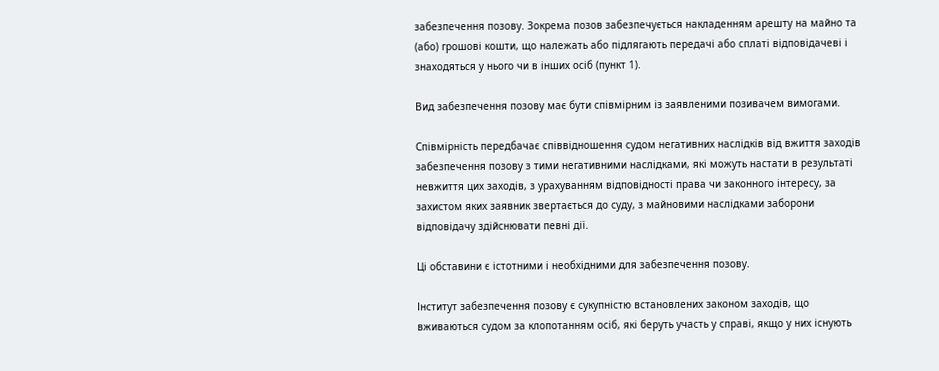забезпечення позову. Зокрема позов забезпечується накладенням арешту на майно та (або) грошові кошти, що належать або підлягають передачі або сплаті відповідачеві і знаходяться у нього чи в інших осіб (пункт 1).

Вид забезпечення позову має бути співмірним із заявленими позивачем вимогами.

Співмірність передбачає співвідношення судом негативних наслідків від вжиття заходів забезпечення позову з тими негативними наслідками, які можуть настати в результаті невжиття цих заходів, з урахуванням відповідності права чи законного інтересу, за захистом яких заявник звертається до суду, з майновими наслідками заборони відповідачу здійснювати певні дії.

Ці обставини є істотними і необхідними для забезпечення позову.

Інститут забезпечення позову є сукупністю встановлених законом заходів, що вживаються судом за клопотанням осіб, які беруть участь у справі, якщо у них існують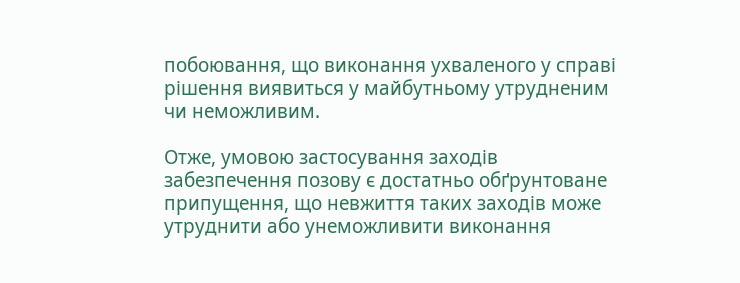побоювання, що виконання ухваленого у справі рішення виявиться у майбутньому утрудненим чи неможливим.

Отже, умовою застосування заходів забезпечення позову є достатньо обґрунтоване припущення, що невжиття таких заходів може утруднити або унеможливити виконання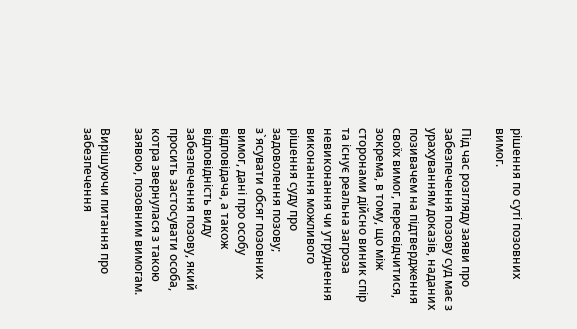рішення по суті позовних вимог.

Під час розгляду заяви про забезпечення позову суд має з урахуванням доказів, наданих позивачем на підтвердження своїх вимог, пересвідчитися, зокрема, в тому, що між сторонами дійсно виник спір та існує реальна загроза невиконання чи утруднення виконання можливого рішення суду про задоволення позову; з`ясувати обсяг позовних вимог, дані про особу відповідача, а також відповідність виду забезпечення позову, який просить застосувати особа, котра звернулася з такою заявою, позовним вимогам.

Вирішуючи питання про забезпечення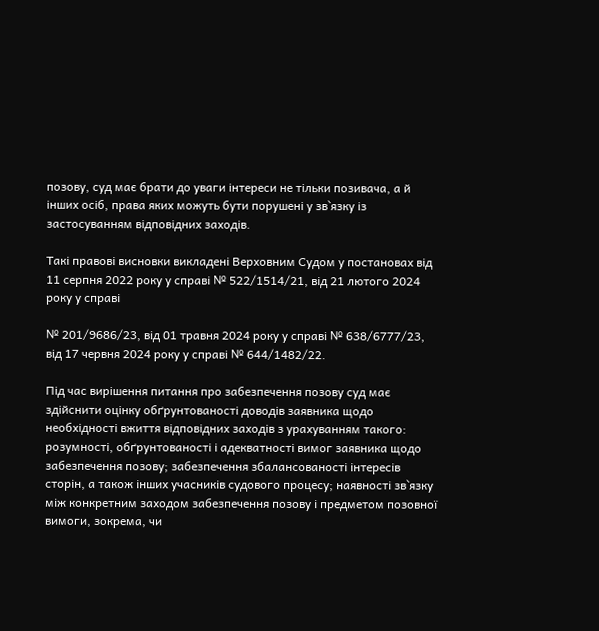позову, суд має брати до уваги інтереси не тільки позивача, а й інших осіб, права яких можуть бути порушені у зв`язку із застосуванням відповідних заходів.

Такі правові висновки викладені Верховним Судом у постановах від 11 серпня 2022 року у справі № 522/1514/21, від 21 лютого 2024 року у справі

№ 201/9686/23, від 01 травня 2024 року у справі № 638/6777/23, від 17 червня 2024 року у справі № 644/1482/22.

Під час вирішення питання про забезпечення позову суд має здійснити оцінку обґрунтованості доводів заявника щодо необхідності вжиття відповідних заходів з урахуванням такого: розумності, обґрунтованості і адекватності вимог заявника щодо забезпечення позову; забезпечення збалансованості інтересів сторін, а також інших учасників судового процесу; наявності зв`язку між конкретним заходом забезпечення позову і предметом позовної вимоги, зокрема, чи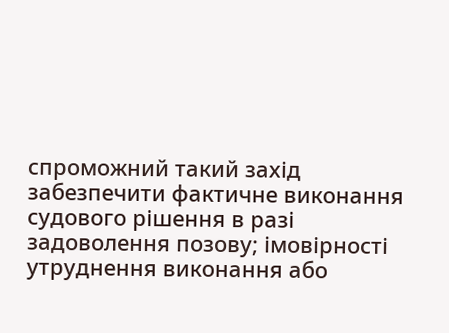спроможний такий захід забезпечити фактичне виконання судового рішення в разі задоволення позову; імовірності утруднення виконання або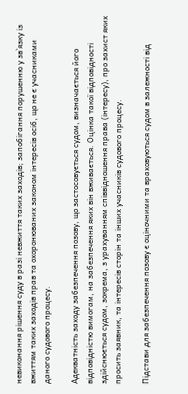невиконання рішення суду в разі невжиття таких заходів; запобігання порушенню у зв`язку із вжиттям таких заходів прав та охоронюваних законом інтересів осіб, що не є учасниками даного судового процесу.

Адекватність заходу забезпечення позову, що застосовується судом, визначається його відповідністю вимогам, на забезпечення яких він вживається. Оцінка такої відповідності здійснюється судом, зокрема, з урахуванням співвідношення права (інтересу), про захист яких просить заявник, та інтересів сторін та інших учасників судового процесу.

Підстави для забезпечення позову є оціночними та враховуються судом в залежності від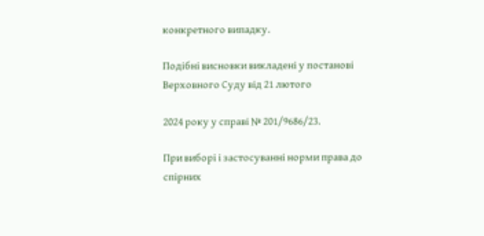конкретного випадку.

Подібні висновки викладені у постанові Верховного Суду від 21 лютого

2024 року у справі № 201/9686/23.

При виборі і застосуванні норми права до спірних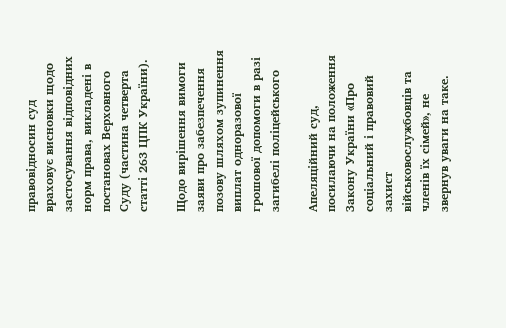правовідносин суд враховує висновки щодо застосування відповідних норм права, викладені в постановах Верховного Суду (частина четверта статті 263 ЦПК України).

Щодо вирішення вимоги заяви про забезпечення позову шляхом зупинення виплат одноразової грошової допомоги в разі загибелі поліцейського

Апеляційний суд, посилаючи на положення Закону України «Про соціальний і правовий захист військовослужбовців та членів їх сімей», не звернув уваги на таке.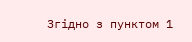Згідно з пунктом 1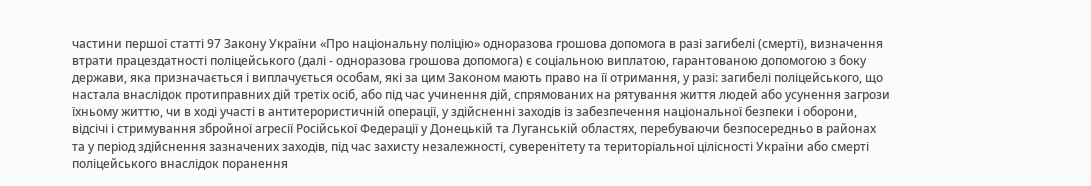частини першої статті 97 Закону України «Про національну поліцію» одноразова грошова допомога в разі загибелі (смерті), визначення втрати працездатності поліцейського (далі - одноразова грошова допомога) є соціальною виплатою, гарантованою допомогою з боку держави, яка призначається і виплачується особам, які за цим Законом мають право на її отримання, у разі: загибелі поліцейського, що настала внаслідок протиправних дій третіх осіб, або під час учинення дій, спрямованих на рятування життя людей або усунення загрози їхньому життю, чи в ході участі в антитерористичній операції, у здійсненні заходів із забезпечення національної безпеки і оборони, відсічі і стримування збройної агресії Російської Федерації у Донецькій та Луганській областях, перебуваючи безпосередньо в районах та у період здійснення зазначених заходів, під час захисту незалежності, суверенітету та територіальної цілісності України або смерті поліцейського внаслідок поранення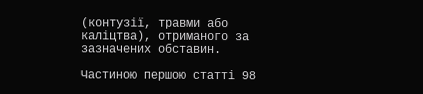(контузії, травми або каліцтва), отриманого за зазначених обставин.

Частиною першою статті 98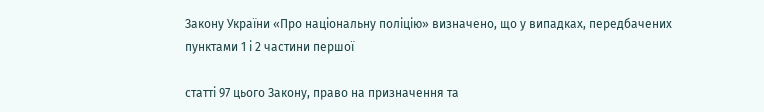Закону України «Про національну поліцію» визначено, що у випадках, передбачених пунктами 1 і 2 частини першої

статті 97 цього Закону, право на призначення та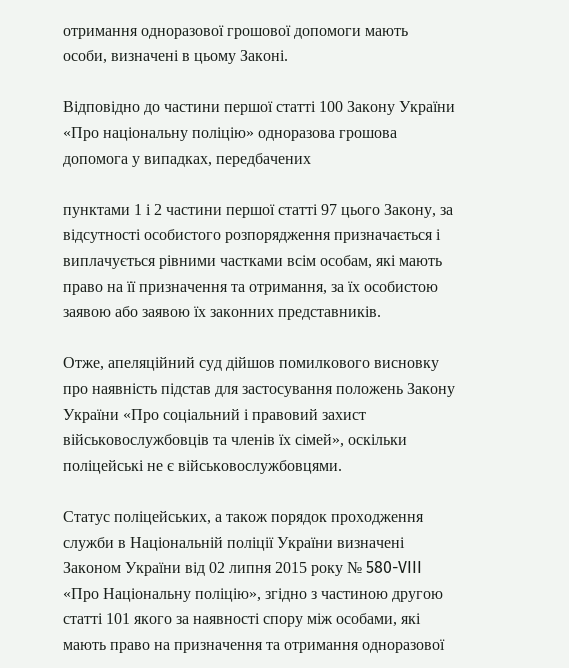отримання одноразової грошової допомоги мають особи, визначені в цьому Законі.

Відповідно до частини першої статті 100 Закону України «Про національну поліцію» одноразова грошова допомога у випадках, передбачених

пунктами 1 і 2 частини першої статті 97 цього Закону, за відсутності особистого розпорядження призначається і виплачується рівними частками всім особам, які мають право на її призначення та отримання, за їх особистою заявою або заявою їх законних представників.

Отже, апеляційний суд дійшов помилкового висновку про наявність підстав для застосування положень Закону України «Про соціальний і правовий захист військовослужбовців та членів їх сімей», оскільки поліцейські не є військовослужбовцями.

Cтатус поліцейських, а також порядок проходження служби в Національній поліції України визначені Законом України від 02 липня 2015 року № 580-VIII «Про Національну поліцію», згідно з частиною другою статті 101 якого за наявності спору між особами, які мають право на призначення та отримання одноразової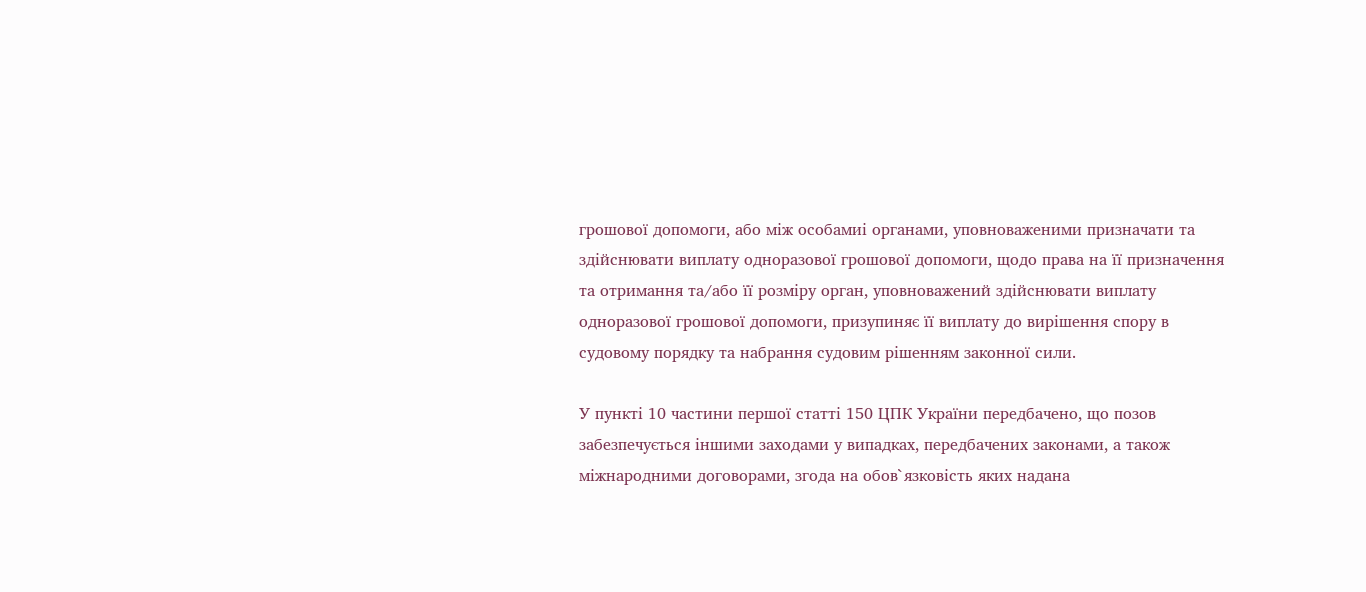грошової допомоги, або між особамиі органами, уповноваженими призначати та здійснювати виплату одноразової грошової допомоги, щодо права на її призначення та отримання та/або її розміру орган, уповноважений здійснювати виплату одноразової грошової допомоги, призупиняє її виплату до вирішення спору в судовому порядку та набрання судовим рішенням законної сили.

У пункті 10 частини першої статті 150 ЦПК України передбачено, що позов забезпечується іншими заходами у випадках, передбачених законами, а також міжнародними договорами, згода на обов`язковість яких надана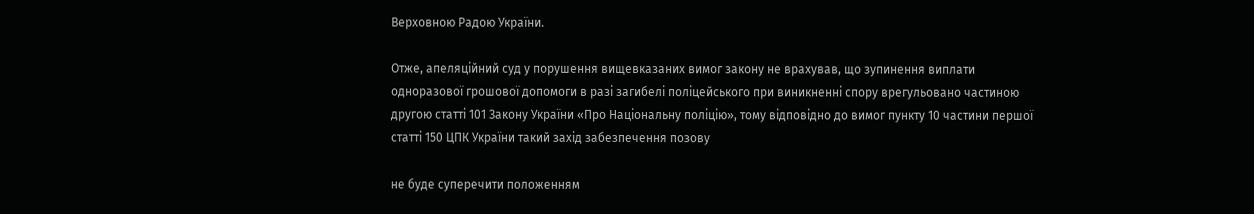Верховною Радою України.

Отже, апеляційний суд у порушення вищевказаних вимог закону не врахував, що зупинення виплати одноразової грошової допомоги в разі загибелі поліцейського при виникненні спору врегульовано частиною другою статті 101 Закону України «Про Національну поліцію», тому відповідно до вимог пункту 10 частини першої статті 150 ЦПК України такий захід забезпечення позову

не буде суперечити положенням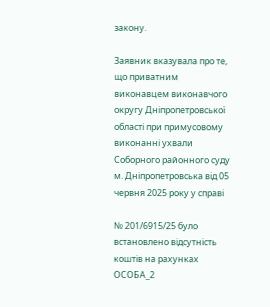закону.

Заявник вказувала про те, що приватним виконавцем виконавчого округу Дніпропетровської області при примусовому виконанні ухвали Соборного районного суду м. Дніпропетровська від 05 червня 2025 року у справі

№ 201/6915/25 було встановлено відсутність коштів на рахунках ОСОБА_2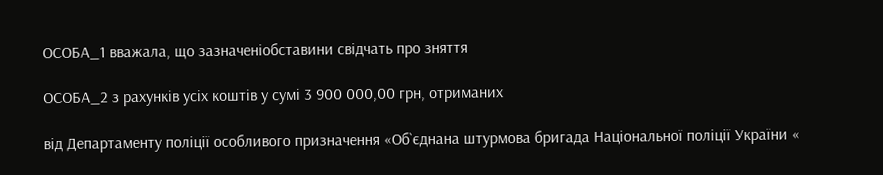ОСОБА_1 вважала, що зазначеніобставини свідчать про зняття

ОСОБА_2 з рахунків усіх коштів у сумі 3 900 000,00 грн, отриманих

від Департаменту поліції особливого призначення «Об`єднана штурмова бригада Національної поліції України «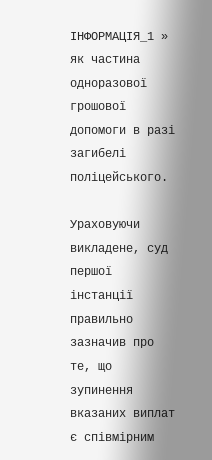ІНФОРМАЦІЯ_1 » як частина одноразової грошової допомоги в разі загибелі поліцейського.

Ураховуючи викладене, суд першої інстанції правильно зазначив про те, що зупинення вказаних виплат є співмірним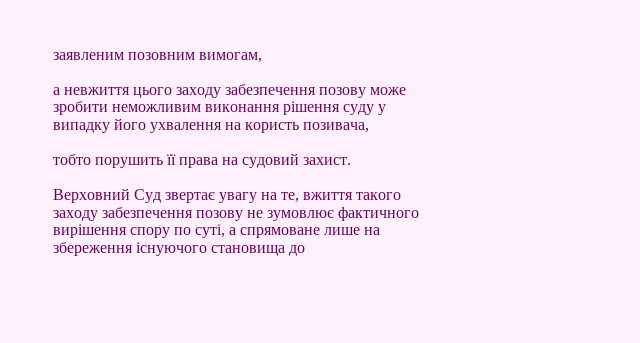заявленим позовним вимогам,

а невжиття цього заходу забезпечення позову може зробити неможливим виконання рішення суду у випадку його ухвалення на користь позивача,

тобто порушить її права на судовий захист.

Верховний Суд звертає увагу на те, вжиття такого заходу забезпечення позову не зумовлює фактичного вирішення спору по суті, а спрямоване лише на збереження існуючого становища до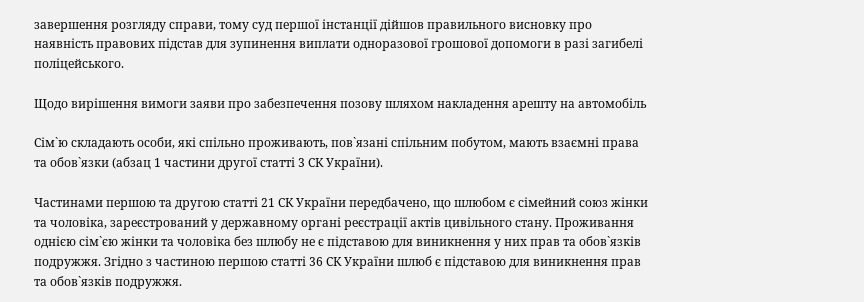завершення розгляду справи, тому суд першої інстанції дійшов правильного висновку про наявність правових підстав для зупинення виплати одноразової грошової допомоги в разі загибелі поліцейського.

Щодо вирішення вимоги заяви про забезпечення позову шляхом накладення арешту на автомобіль

Сім`ю складають особи, які спільно проживають, пов`язані спільним побутом, мають взаємні права та обов`язки (абзац 1 частини другої статті 3 СК України).

Частинами першою та другою статті 21 СК України передбачено, що шлюбом є сімейний союз жінки та чоловіка, зареєстрований у державному органі реєстрації актів цивільного стану. Проживання однією сім`єю жінки та чоловіка без шлюбу не є підставою для виникнення у них прав та обов`язків подружжя. Згідно з частиною першою статті 36 СК України шлюб є підставою для виникнення прав та обов`язків подружжя.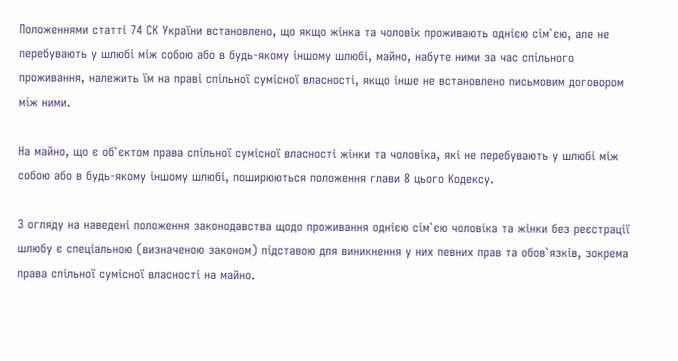Положеннями статті 74 СК України встановлено, що якщо жінка та чоловік проживають однією сім`єю, але не перебувають у шлюбі між собою або в будь-якому іншому шлюбі, майно, набуте ними за час спільного проживання, належить їм на праві спільної сумісної власності, якщо інше не встановлено письмовим договором між ними.

На майно, що є об`єктом права спільної сумісної власності жінки та чоловіка, які не перебувають у шлюбі між собою або в будь-якому іншому шлюбі, поширюються положення глави 8 цього Кодексу.

З огляду на наведені положення законодавства щодо проживання однією сім`єю чоловіка та жінки без реєстрації шлюбу є спеціальною (визначеною законом) підставою для виникнення у них певних прав та обов`язків, зокрема права спільної сумісної власності на майно.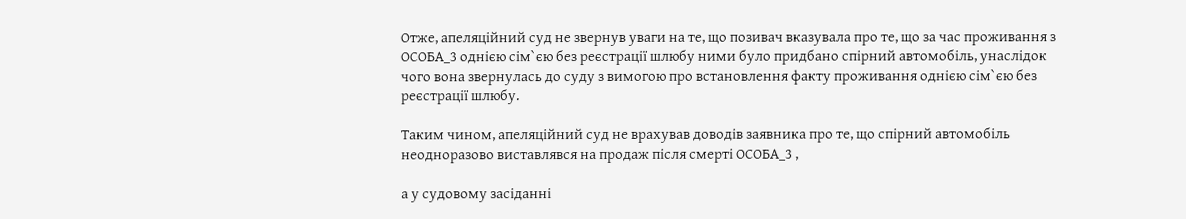Отже, апеляційний суд не звернув уваги на те, що позивач вказувала про те, що за час проживання з ОСОБА_3 однією сім`єю без реєстрації шлюбу ними було придбано спірний автомобіль, унаслідок чого вона звернулась до суду з вимогою про встановлення факту проживання однією сім`єю без реєстрації шлюбу.

Таким чином, апеляційний суд не врахував доводів заявника про те, що спірний автомобіль неодноразово виставлявся на продаж після смерті ОСОБА_3 ,

а у судовому засіданні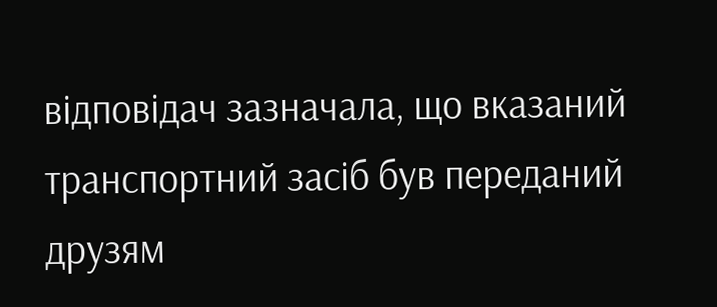відповідач зазначала, що вказаний транспортний засіб був переданий друзям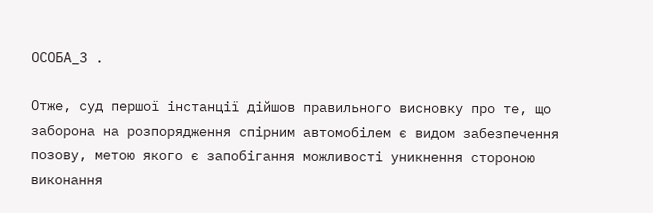ОСОБА_3 .

Отже, суд першої інстанції дійшов правильного висновку про те, що заборона на розпорядження спірним автомобілем є видом забезпечення позову, метою якого є запобігання можливості уникнення стороною виконання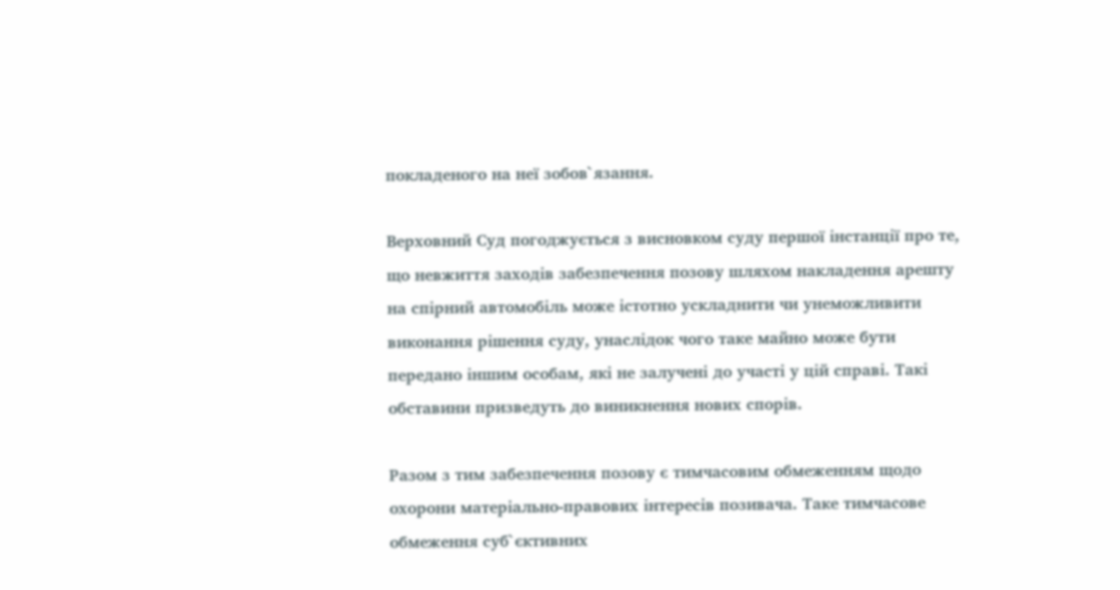покладеного на неї зобов`язання.

Верховний Суд погоджується з висновком суду першої інстанції про те, що невжиття заходів забезпечення позову шляхом накладення арешту на спірний автомобіль може істотно ускладнити чи унеможливити виконання рішення суду, унаслідок чого таке майно може бути передано іншим особам, які не залучені до участі у цій справі. Такі обставини призведуть до виникнення нових спорів.

Разом з тим забезпечення позову є тимчасовим обмеженням щодо охорони матеріально-правових інтересів позивача. Таке тимчасове обмеження суб`єктивних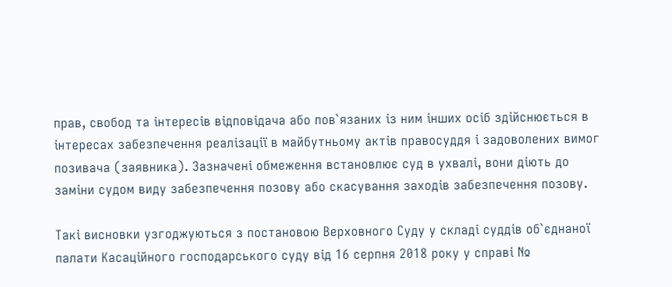прав, свобод та інтересів відповідача або пов`язаних із ним інших осіб здійснюється в інтересах забезпечення реалізації в майбутньому актів правосуддя і задоволених вимог позивача (заявника). Зазначені обмеження встановлює суд в ухвалі, вони діють до заміни судом виду забезпечення позову або скасування заходів забезпечення позову.

Такі висновки узгоджуються з постановою Верховного Суду у складі суддів об`єднаної палати Касаційного господарського суду від 16 серпня 2018 року у справі №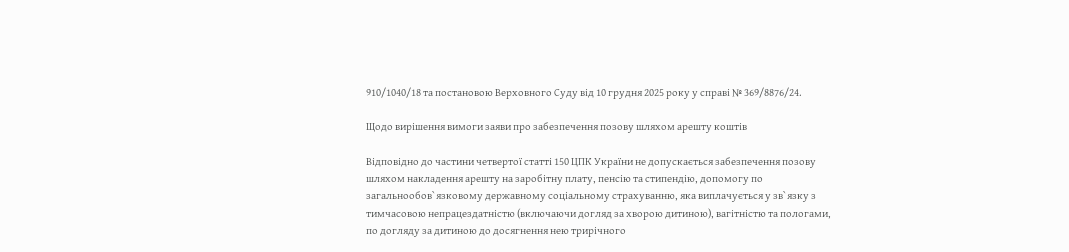910/1040/18 та постановою Верховного Суду від 10 грудня 2025 року у справі № 369/8876/24.

Щодо вирішення вимоги заяви про забезпечення позову шляхом арешту коштів

Відповідно до частини четвертої статті 150 ЦПК України не допускається забезпечення позову шляхом накладення арешту на заробітну плату, пенсію та стипендію, допомогу по загальнообов`язковому державному соціальному страхуванню, яка виплачується у зв`язку з тимчасовою непрацездатністю (включаючи догляд за хворою дитиною), вагітністю та пологами, по догляду за дитиною до досягнення нею трирічного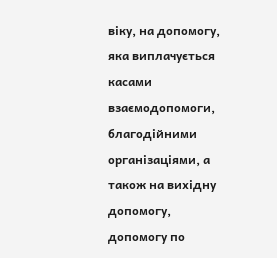віку, на допомогу, яка виплачується касами взаємодопомоги, благодійними організаціями, а також на вихідну допомогу, допомогу по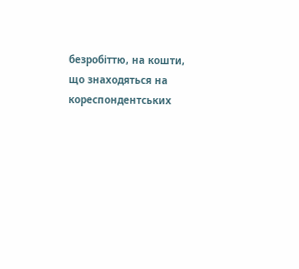безробіттю, на кошти, що знаходяться на кореспондентських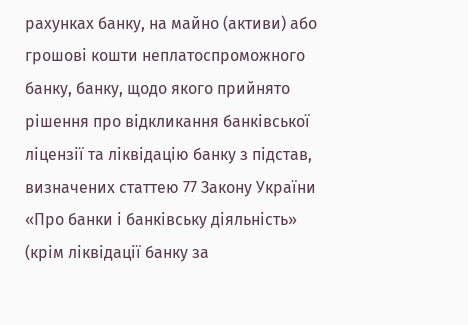рахунках банку, на майно (активи) або грошові кошти неплатоспроможного банку, банку, щодо якого прийнято рішення про відкликання банківської ліцензії та ліквідацію банку з підстав, визначених статтею 77 Закону України «Про банки і банківську діяльність» (крім ліквідації банку за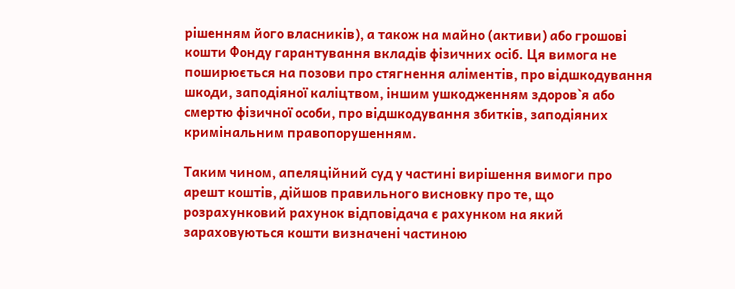рішенням його власників), а також на майно (активи) або грошові кошти Фонду гарантування вкладів фізичних осіб. Ця вимога не поширюється на позови про стягнення аліментів, про відшкодування шкоди, заподіяної каліцтвом, іншим ушкодженням здоров`я або смертю фізичної особи, про відшкодування збитків, заподіяних кримінальним правопорушенням.

Таким чином, апеляційний суд у частині вирішення вимоги про арешт коштів, дійшов правильного висновку про те, що розрахунковий рахунок відповідача є рахунком на який зараховуються кошти визначені частиною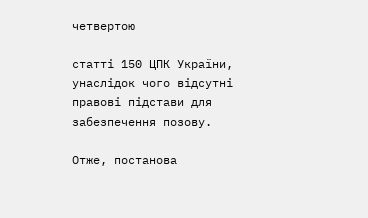четвертою

статті 150 ЦПК України, унаслідок чого відсутні правові підстави для забезпечення позову.

Отже, постанова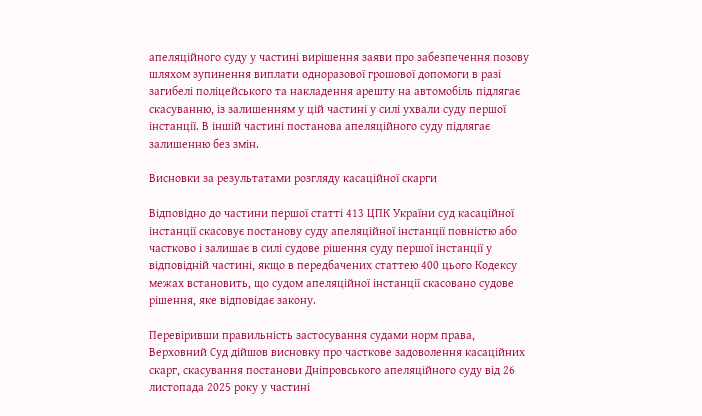апеляційного суду у частині вирішення заяви про забезпечення позову шляхом зупинення виплати одноразової грошової допомоги в разі загибелі поліцейського та накладення арешту на автомобіль підлягає скасуванню, із залишенням у цій частині у силі ухвали суду першої інстанції. В іншій частині постанова апеляційного суду підлягає залишенню без змін.

Висновки за результатами розгляду касаційної скарги

Відповідно до частини першої статті 413 ЦПК України суд касаційної інстанції скасовує постанову суду апеляційної інстанції повністю або частково і залишає в силі судове рішення суду першої інстанції у відповідній частині, якщо в передбачених статтею 400 цього Кодексу межах встановить, що судом апеляційної інстанції скасовано судове рішення, яке відповідає закону.

Перевіривши правильність застосування судами норм права, Верховний Суд дійшов висновку про часткове задоволення касаційних скарг, скасування постанови Дніпровського апеляційного суду від 26 листопада 2025 року у частині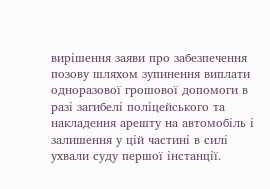вирішення заяви про забезпечення позову шляхом зупинення виплати одноразової грошової допомоги в разі загибелі поліцейського та накладення арешту на автомобіль і залишення у цій частині в силі ухвали суду першої інстанції.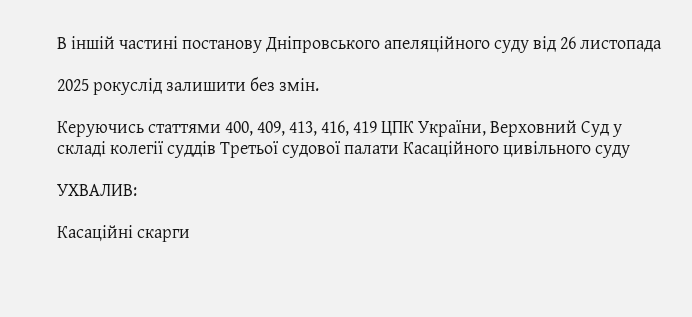В іншій частині постанову Дніпровського апеляційного суду від 26 листопада

2025 рокуслід залишити без змін.

Керуючись статтями 400, 409, 413, 416, 419 ЦПК України, Верховний Суд у складі колегії суддів Третьої судової палати Касаційного цивільного суду

УХВАЛИВ:

Касаційні скарги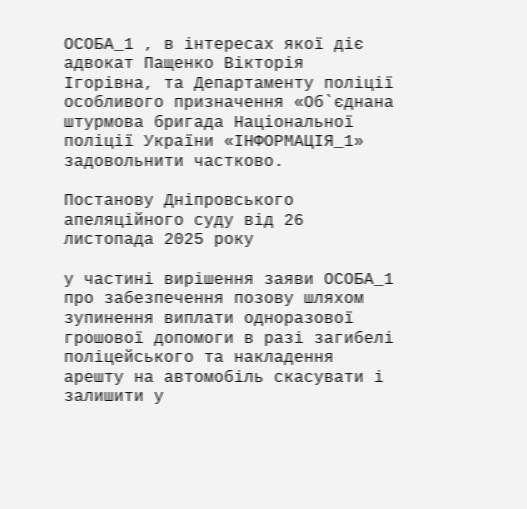ОСОБА_1 , в інтересах якої діє адвокат Пащенко Вікторія Ігорівна, та Департаменту поліції особливого призначення «Об`єднана штурмова бригада Національної поліції України «ІНФОРМАЦІЯ_1» задовольнити частково.

Постанову Дніпровського апеляційного суду від 26 листопада 2025 року

у частині вирішення заяви ОСОБА_1 про забезпечення позову шляхом зупинення виплати одноразової грошової допомоги в разі загибелі поліцейського та накладення арешту на автомобіль скасувати і залишити у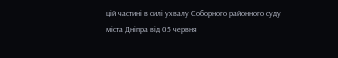цій частині в силі ухвалу Соборного районного суду міста Дніпра від 05 червня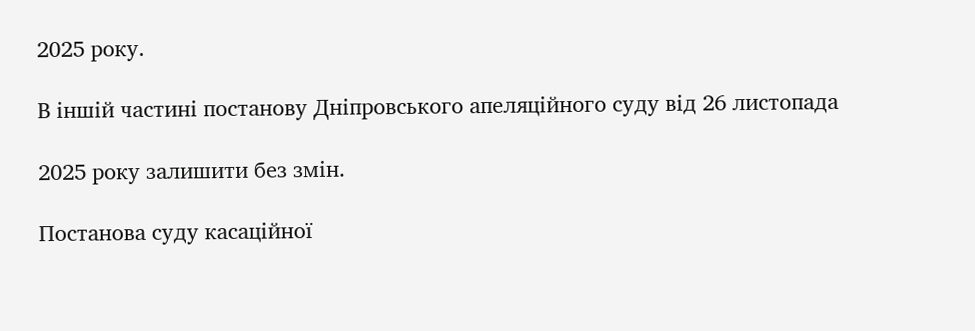2025 року.

В іншій частині постанову Дніпровського апеляційного суду від 26 листопада

2025 року залишити без змін.

Постанова суду касаційної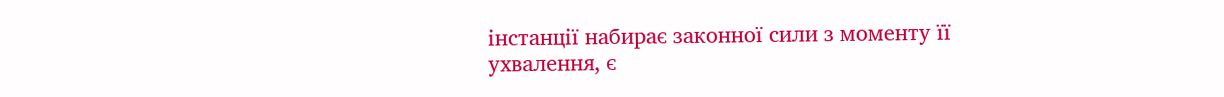інстанції набирає законної сили з моменту її ухвалення, є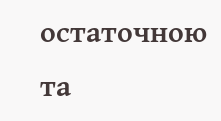остаточною та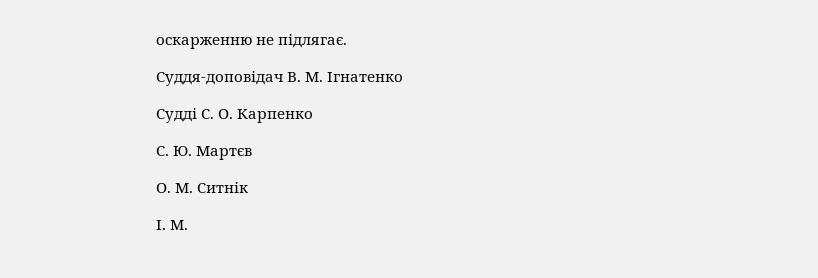оскарженню не підлягає.

Суддя-доповідач В. М. Ігнатенко

Судді С. О. Карпенко

С. Ю. Мартєв

О. М. Ситнік

І. М.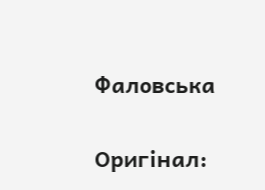Фаловська

Оригінал: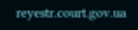reyestr.court.gov.ua